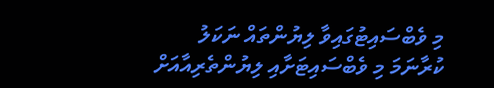މި ވެބްސައިޓުގައިވާ ލިޔުންތައް ނަކަލު ކުރާނަމަ މި ވެބްސައިޓަށާއި ލިޔުންތެރިއާއަށް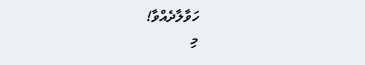ހަވާލާދެއްވާ!
މި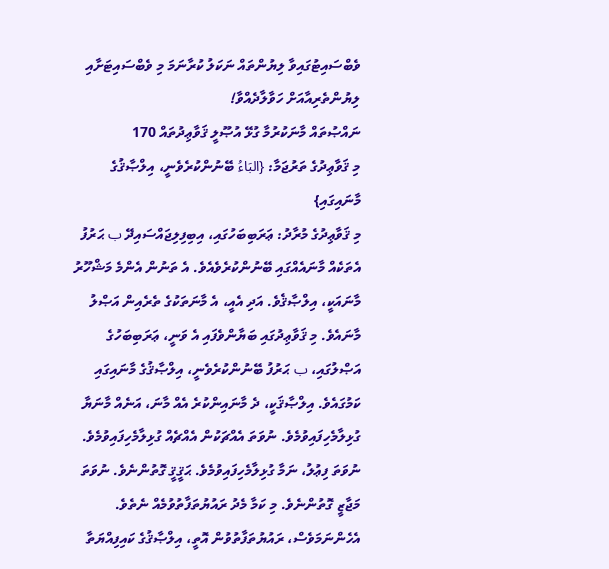ވެބްސައިޓުގައިވާ ލިޔުންތައް ނަކަލު ކުރާނަމަ މި ވެބްސައިޓަށާއި ލިޔުންތެރިއާއަށް ހަވާލާދެއްވާ!
ނައްޞުތައް މާނަކުރުމާ ގުޅޭ އުޞޫލީ ޤަވާޢިދުތައް 170
މި ޤަވާޢިދުގެ ތަރުޖަމާ: {البَاءُ ބޭނުންކުރެވެނީ، އިލްޞާޤުގެ މާނައިގައި}
މި ޤަވާޢިދުގެ މުރާދު: ޢަރަބިބަހުގައި، އިބިފިލިޖައްސައިދޭ ب ޙަރުފު އެތަކެއް މާނައެއްގައި ބޭނުންކުރެވެއެވެ. އެ ތަނުން އެންމެ މަޝްހޫރު މާނައަކީ، އިލްޞާޤެވެ. އަދި އެއީ، އެ މާނަތަކުގެ ތެރެއިން އަޞްލު މާނައެވެ. މި ޤަވާޢިދުގައި ބަޔާންވެފައި އެ ވަނީ، ޢަރަބިބަހުގެ އަޞްލުގައި، ب ޙަރުފު ބޭނުންކުރެވެނީ، އިލްޞާޤުގެ މާނައިގައި ކަމުގައެވެ. އިލްޞާޤަކީ، ދެ މާނައިންކުރެ އެއް މާނަ، އަނެއް މާނަޔާ ގުޅިލާމެހިފައިވުމެވެ. ނުވަތަ އެއްޗަކުން އެއްޗެއް ގުޅިލާމެހިފައިވުމެވެ. ނުވަތަ ފިޢުލު، ނަމާ ގުޅިލާމެހިފައިވުމެވެ. ޙަޤީޤީ ގޮތުންނެވެ. ނުވަތަ މަޖާޒީ ގޮތުންނެވެ. މި ކަމާ މެދު ރައުޔުތަފާތުވުމެއް ނެތެވެ.
އެހެންނަމަވެސް، ރައުޔުތަފާތުވުން އޮތީ، އިލްޞާޤުގެ ކައިފިއްޔަތާ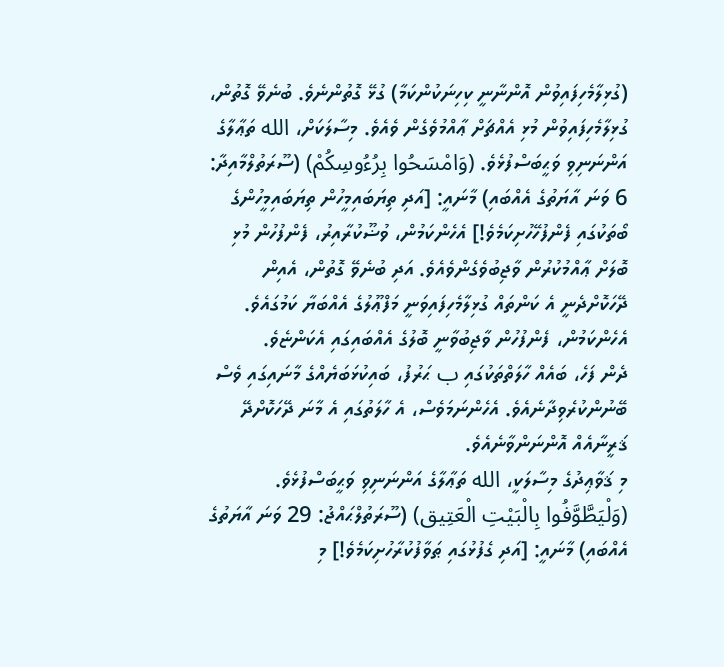(ގުޅިލާމެހިފައިވުން އޮންނާނީ ކިހިނަކުންކަމާ) ގުޅޭ ގޮތުންނެވެ. ބުނެވޭ ގޮތުން، ގުޅިލާމެހިފައިވުން މުޅި އެއްޗަށް ޢާއްމުވެގެން ވެއެވެ. މިސާލަކަށް، الله ތަޢާލާގެ އަންނަނިވި ވަޙީބަސްފުޅެވެ. (وَامْسَحُوا بِرُءُوسِكُمْ) (ސޫރަތުލްމާއިދާ: 6 ވަނަ އާޔަތުގެ އެއްބައި) މާނައީ: [އަދި ތިޔަބައިމީހުން ތިޔަބައިމީހުންގެ ބޯތަކުގައި ފެންފުހޭހުށިކަމެވެ!] އެހެންކަމުން، ވުޟޫކުރާއިރު، ފެންފުހުން މުޅި ބޮލަށް ޢާއްމުކުރުން ވާޖިބުވެގެންވެއެވެ. އަދި ބުނެވޭ ގޮތުން، އެއިން ދޭހަކޮށްދެނީ އެ ކަންތައް ގުޅިލާމެހިފައިވަނީ މަފްޢޫލުގެ އެއްބަޔާ ކަމުގައެވެ. އެހެންކަމުން، ފެންފުހުން ވާޖިބުވާނީ ބޮލުގެ އެއްބައިގައި އެކަންޏެވެ.
ދެން ފަހެ، ބައެއް ހާލަތްތަކުގައި ب ޙަރުފު، ބައިކުޅަބަޔެއްގެ މާނައިގައި ވެސް ބޭނުންކުރެވިދާނެއެވެ. އެހެންނަމަވެސް، އެ ހާލަތުގައި އެ މާނަ ދޭހަކޮށްދޭ ޤަރީނާއެއް އޮންނަންވާނެއެވެ.
މި ޤަވާޢިދުގެ މިސާލަކީ، الله ތަޢާލާގެ އަންނަނިވި ވަޙީބަސްފުޅެވެ. (وَلْيَطَّوَّفُوا بِالْبَيْتِ الْعَتِيق) (ސޫރަތުލްޙައްޖު: 29 ވަނަ އާޔަތުގެ އެއްބައި) މާނައީ: [އަދި ގެފުޅުގައި ޠަވާފުކުރާހުށިކަމެވެ!] މި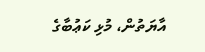އާޔަތުން، މުޅި ކަޢުބާގެ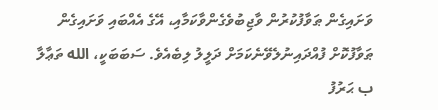ވަށައިގެން ޠަވާފުކުރުން ވާޖިބުވެގެންވާކަމާއި، އޭގެ އެއްބައި ވަށައިގެން ޠަވާފުކޮށް ފުއްދައިނުލެވޭނެކަމަށް ދަލީލު ލިބެއެވެ. ސަބަބަކީ، الله ތަޢާލާ ب ޙަރުފު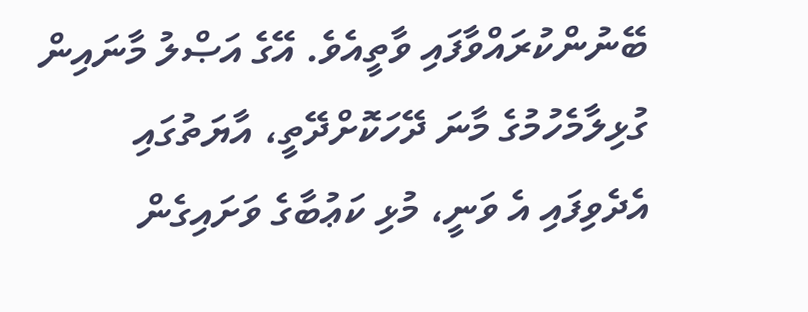ބޭނުންކުރައްވާފައި ވާތީއެވެ. އޭގެ އަޞްލު މާނައިން ގުޅިލާމެހުމުގެ މާނަ ދޭހަކޮށްދޭތީ، އާޔަތުގައި އެދެވިފައި އެ ވަނީ، މުޅި ކަޢުބާގެ ވަށައިގެން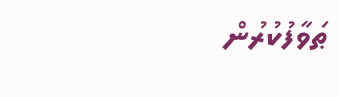ޠަވާފުކުރުން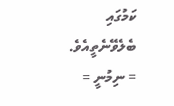ކަމުގައި ބެލެވޭނެތީއެވެ.
= ނިމުނީ =